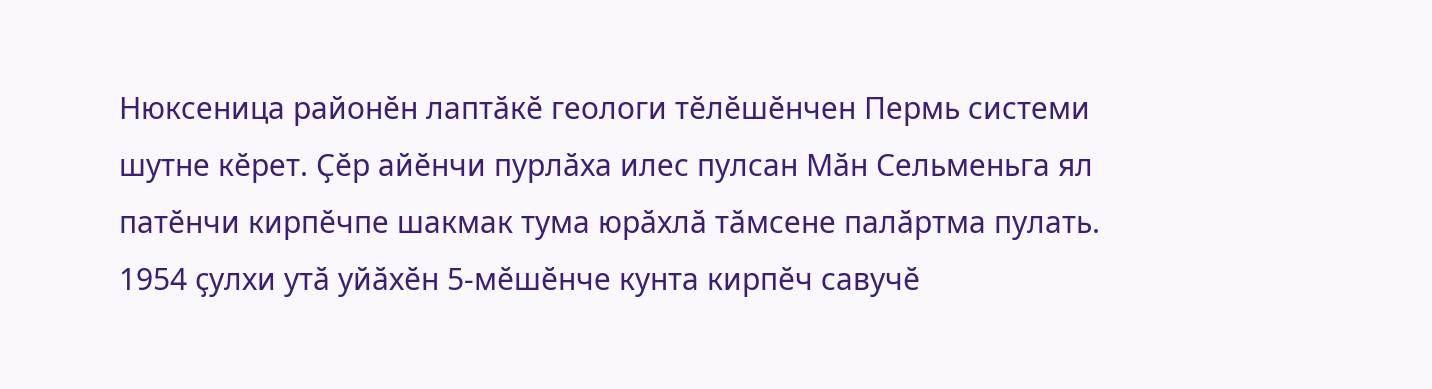Нюксеница районӗн лаптӑкӗ геологи тӗлӗшӗнчен Пермь системи шутне кӗрет. Ҫӗр айӗнчи пурлӑха илес пулсан Мӑн Сельменьга ял патӗнчи кирпӗчпе шакмак тума юрӑхлӑ тӑмсене палӑртма пулать. 1954 ҫулхи утӑ уйӑхӗн 5-мӗшӗнче кунта кирпӗч савучӗ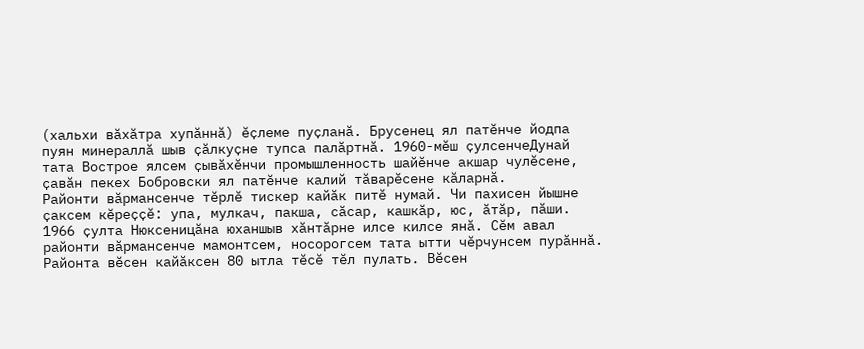(хальхи вӑхӑтра хупӑннӑ) ӗҫлеме пуҫланӑ. Брусенец ял патӗнче йодпа пуян минераллӑ шыв ҫӑлкуҫне тупса палӑртнӑ. 1960-мӗш ҫулсенчеДунай тата Вострое ялсем ҫывӑхӗнчи промышленность шайӗнче акшар чулӗсене, ҫавӑн пекех Бобровски ял патӗнче калий тӑварӗсене кӑларнӑ.
Районти вӑрмансенче тӗрлӗ тискер кайӑк питӗ нумай. Чи пахисен йышне ҫаксем кӗреҫҫӗ: упа, мулкач, пакша, сӑсар, кашкӑр, юс, ӑтӑр, пӑши. 1966 ҫулта Нюксеницӑна юханшыв хӑнтӑрне илсе килсе янӑ. Сӗм авал районти вӑрмансенче мамонтсем, носорогсем тата ытти чӗрчунсем пурӑннӑ. Районта вӗсен кайӑксен 80 ытла тӗсӗ тӗл пулать. Вӗсен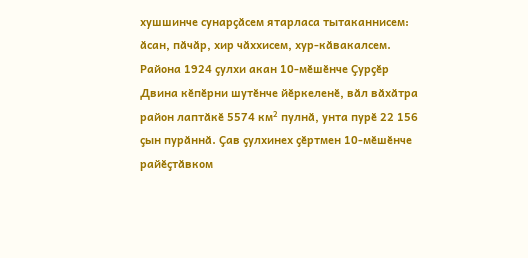хушшинче сунарҫӑсем ятарласа тытаканнисем: ӑсан, пӑчӑр, хир чӑххисем, хур-кӑвакалсем.
Района 1924 ҫулхи акан 10-мӗшӗнче Ҫурҫӗр Двина кӗпӗрни шутӗнче йӗркеленӗ, вӑл вӑхӑтра район лаптӑкӗ 5574 км² пулнӑ, унта пурӗ 22 156 ҫын пурӑннӑ. Ҫав ҫулхинех ҫӗртмен 10-мӗшӗнче райӗҫтӑвком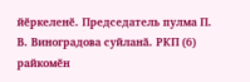йӗркеленӗ. Председатель пулма П. В. Виноградова суйланӑ. РКП (б) райкомӗн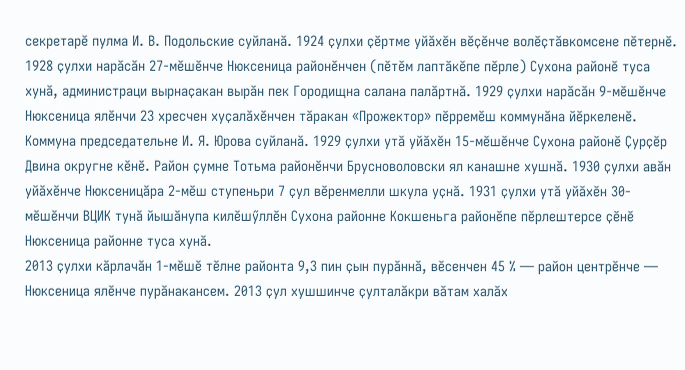секретарӗ пулма И. В. Подольские суйланӑ. 1924 ҫулхи ҫӗртме уйӑхӗн вӗҫӗнче волӗҫтӑвкомсене пӗтернӗ. 1928 ҫулхи нарӑсӑн 27-мӗшӗнче Нюксеница районӗнчен (пӗтӗм лаптӑкӗпе пӗрле) Сухона районӗ туса хунӑ, администраци вырнаҫакан вырӑн пек Городищна салана палӑртнӑ. 1929 ҫулхи нарӑсӑн 9-мӗшӗнче Нюксеница ялӗнчи 23 хресчен хуҫалӑхӗнчен тӑракан «Прожектор» пӗрремӗш коммунӑна йӗркеленӗ. Коммуна председательне И. Я. Юрова суйланӑ. 1929 ҫулхи утӑ уйӑхӗн 15-мӗшӗнче Сухона районӗ Ҫурҫӗр Двина округне кӗнӗ. Район ҫумне Тотьма районӗнчи Брусноволовски ял канашне хушнӑ. 1930 ҫулхи авӑн уйӑхӗнче Нюксеницӑра 2-мӗш ступеньри 7 ҫул вӗренмелли шкула уҫнӑ. 1931 ҫулхи утӑ уйӑхӗн 30-мӗшӗнчи ВЦИК тунӑ йышӑнупа килӗшӳллӗн Сухона районне Кокшеньга районӗпе пӗрлештерсе ҫӗнӗ Нюксеница районне туса хунӑ.
2013 ҫулхи кӑрлачӑн 1-мӗшӗ тӗлне районта 9,3 пин ҫын пурӑннӑ, вӗсенчен 45 % — район центрӗнче — Нюксеница ялӗнче пурӑнакансем. 2013 ҫул хушшинче ҫулталӑкри вӑтам халӑх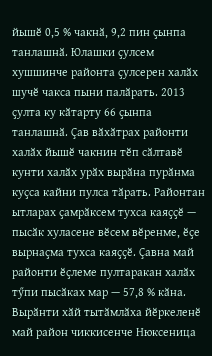йышӗ 0,5 % чакнӑ, 9,2 пин ҫынпа танлашнӑ. Юлашки ҫулсем хушшинче районта ҫулсерен халӑх шучӗ чакса пыни палӑрать. 2013 ҫулта ку кӑтарту 66 ҫынпа танлашнӑ. Ҫав вӑхӑтрах районти халӑх йышӗ чакнин тӗп сӑлтавӗ кунти халӑх урӑх вырӑна пурӑнма куҫса кайни пулса тӑрать. Районтан ытларах ҫамрӑксем тухса каяҫҫӗ — пысӑк хуласене вӗсем вӗренме, ӗҫе вырнаҫма тухса каяҫҫӗ. Ҫавна май районти ӗҫлеме пултаракан халӑх тӳпи пысӑках мар — 57,8 % кӑна.
Вырӑнти хӑй тытӑмлӑха йӗркеленӗ май район чиккисенче Нюксеница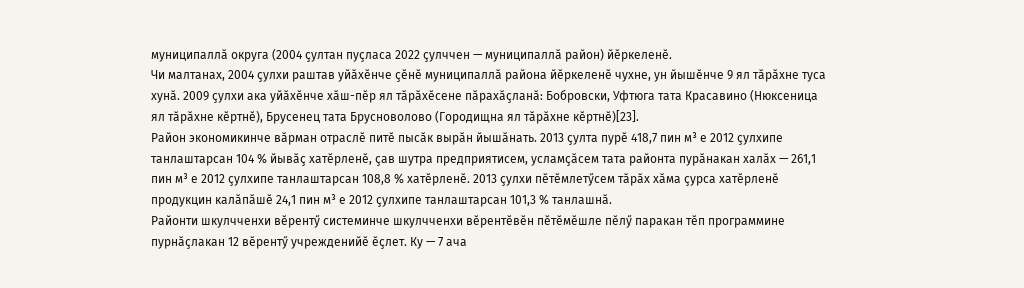муниципаллӑ округа (2004 ҫултан пуҫласа 2022 ҫулччен — муниципаллӑ район) йӗркеленӗ.
Чи малтанах, 2004 ҫулхи раштав уйӑхӗнче ҫӗнӗ муниципаллӑ района йӗркеленӗ чухне, ун йышӗнче 9 ял тӑрӑхне туса хунӑ. 2009 ҫулхи ака уйӑхӗнче хӑш-пӗр ял тӑрӑхӗсене пӑрахӑҫланӑ: Бобровски, Уфтюга тата Красавино (Нюксеница ял тӑрӑхне кӗртнӗ), Брусенец тата Брусноволово (Городищна ял тӑрӑхне кӗртнӗ)[23].
Район экономикинче вӑрман отраслӗ питӗ пысӑк вырӑн йышӑнать. 2013 ҫулта пурӗ 418,7 пин м³ е 2012 ҫулхипе танлаштарсан 104 % йывӑҫ хатӗрленӗ, ҫав шутра предприятисем, усламҫӑсем тата районта пурӑнакан халӑх — 261,1 пин м³ е 2012 ҫулхипе танлаштарсан 108,8 % хатӗрленӗ. 2013 ҫулхи пӗтӗмлетӳсем тӑрӑх хӑма ҫурса хатӗрленӗ продукцин калӑпӑшӗ 24,1 пин м³ е 2012 ҫулхипе танлаштарсан 101,3 % танлашнӑ.
Районти шкулчченхи вӗрентӳ системинче шкулчченхи вӗрентӗвӗн пӗтӗмӗшле пӗлӳ паракан тӗп программине пурнӑҫлакан 12 вӗрентӳ учрежденийӗ ӗҫлет. Ку — 7 ача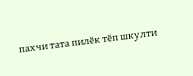пахчи тата пилӗк тӗп шкулти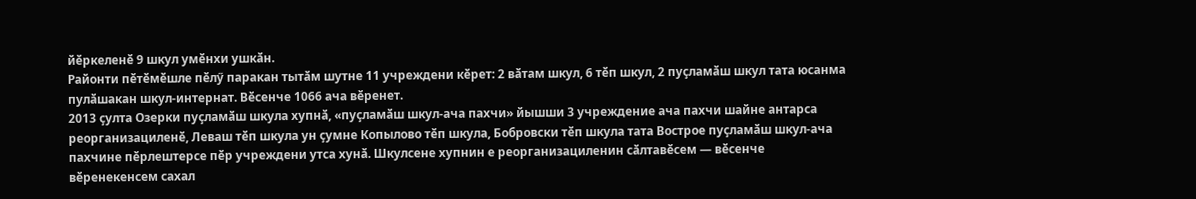йӗркеленӗ 9 шкул умӗнхи ушкӑн.
Районти пӗтӗмӗшле пӗлӳ паракан тытӑм шутне 11 учреждени кӗрет: 2 вӑтам шкул, 6 тӗп шкул, 2 пуҫламӑш шкул тата юсанма пулӑшакан шкул-интернат. Вӗсенче 1066 ача вӗренет.
2013 ҫулта Озерки пуҫламӑш шкула хупнӑ, «пуҫламӑш шкул-ача пахчи» йышши 3 учреждение ача пахчи шайне антарса реорганизациленӗ, Леваш тӗп шкула ун ҫумне Копылово тӗп шкула, Бобровски тӗп шкула тата Вострое пуҫламӑш шкул-ача пахчине пӗрлештерсе пӗр учреждени утса хунӑ. Шкулсене хупнин е реорганизациленин сӑлтавӗсем — вӗсенче вӗренекенсем сахал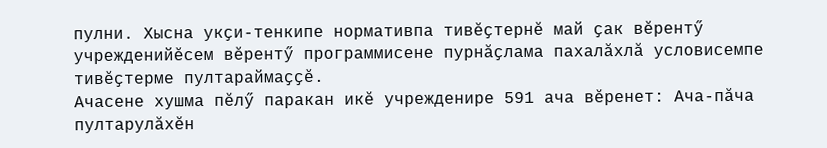пулни. Хысна укҫи-тенкипе нормативпа тивӗҫтернӗ май ҫак вӗрентӳ учрежденийӗсем вӗрентӳ программисене пурнӑҫлама пахалӑхлӑ условисемпе тивӗҫтерме пултараймаҫҫӗ.
Ачасене хушма пӗлӳ паракан икӗ учрежденире 591 ача вӗренет: Ача-пӑча пултарулӑхӗн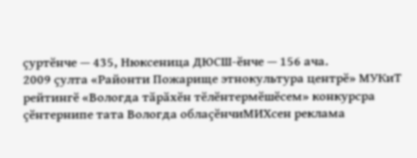ҫуртӗнче — 435, Нюксеница ДЮСШ-ӗнче — 156 ача.
2009 ҫулта «Районти Пожарище этнокультура центрӗ» МУКиТ рейтингӗ «Вологда тӑрӑхӗн тӗлӗнтермӗшӗсем» конкурсра ҫӗнтернипе тата Вологда облаҫӗнчиМИХсен реклама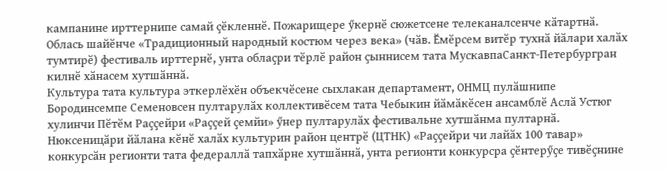кампанине ирттернипе самай ҫӗкленнӗ. Пожарищере ӳкернӗ сюжетсене телеканалсенче кӑтартнӑ. Облась шайӗнче «Традиционный народный костюм через века» (чӑв. Ӗмӗрсем витӗр тухнӑ йӑлари халӑх тумтирӗ) фестиваль ирттернӗ, унта облаҫри тӗрлӗ район ҫыннисем тата МускавпаСанкт-Петербургран килнӗ хӑнасем хутшӑннӑ.
Культура тата культура эткерлӗхӗн объекчӗсене сыхлакан департамент, ОНМЦ пулӑшнипе Бородинсемпе Семеновсен пултарулӑх коллективӗсем тата Чебыкин йӑмӑкӗсен ансамблӗ Аслӑ Устюг хулинчи Пӗтӗм Раҫҫейри «Раҫҫей ҫемйи» ӳнер пултарулӑх фестивальне хутшӑнма пултарнӑ.
Нюксеницӑри йӑлана кӗнӗ халӑх культурин район центрӗ (ЦТНК) «Раҫҫейри чи лайӑх 100 тавар» конкурсӑн регионти тата федераллӑ тапхӑрне хутшӑннӑ, унта регионти конкурсра ҫӗнтерӳҫе тивӗҫнине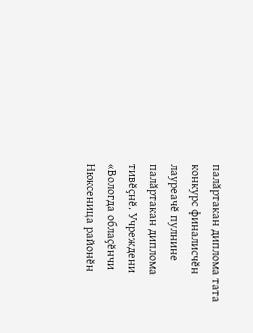палӑртакан диплома тата конкурс финалисчӗн лауреачӗ пулнине палӑртакан диплома тивӗҫнӗ. Учреждени «Вологда облаҫӗнчи Нюксеница районӗн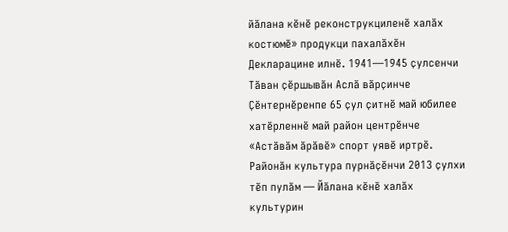йӑлана кӗнӗ реконструкциленӗ халӑх костюмӗ» продукци пахалӑхӗн Декларацине илнӗ. 1941—1945 ҫулсенчи Тӑван ҫӗршывӑн Аслӑ вӑрҫинче Ҫӗнтернӗренпе 65 ҫул ҫитнӗ май юбилее хатӗрленнӗ май район центрӗнче «Астӑвӑм ӑрӑвӗ» спорт уявӗ иртрӗ.
Районӑн культура пурнӑҫӗнчи 2013 ҫулхи тӗп пулӑм — Йӑлана кӗнӗ халӑх культурин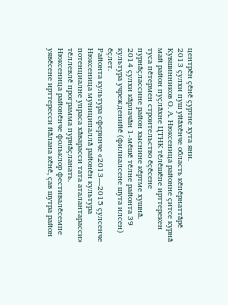центрӗн ҫӗнӗ ҫуртне хута яни.
2013 ҫулхи пуш уйӑхӗнче область кӗпӗрнаттӑрӗ Кувшинников О. А. Нюксеница районне ҫитсе курнӑ май район пуҫлӑхне ЦТНК тӗлӗшӗпе ирттерекен туса пӗтермен строительство ӗҫӗсене пурнӑҫлассине район хыснине кӗртме хушнӑ.
2014 ҫулхи кӑрлачӑн 1-мӗшӗ тӗлне районта 39 культура учрежденийӗ (филиалсене шута илсен) ӗҫлет.
Районта культура сферинче «2013—2015 ҫулсенче Нюксеница муниципаллӑ районӗн культура потенциалне упраса хӑварасси тата аталантарасси» тӗллевлӗ программа пурнӑҫланать.
Нюксеница районӗнче фольклор фестивалӗсемпе уявӗсене ирттересси йӑлана кӗнӗ, ҫав шутра район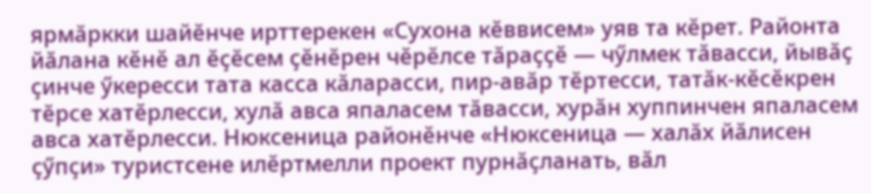ярмӑркки шайӗнче ирттерекен «Сухона кӗввисем» уяв та кӗрет. Районта йӑлана кӗнӗ ал ӗҫӗсем ҫӗнӗрен чӗрӗлсе тӑраҫҫӗ — чӳлмек тӑвасси, йывӑҫ ҫинче ӳкересси тата касса кӑларасси, пир-авӑр тӗртесси, татӑк-кӗсӗкрен тӗрсе хатӗрлесси, хулӑ авса япаласем тӑвасси, хурӑн хуппинчен япаласем авса хатӗрлесси. Нюксеница районӗнче «Нюксеница — халӑх йӑлисен ҫӳпҫи» туристсене илӗртмелли проект пурнӑҫланать, вӑл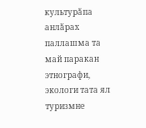культурӑпа анлӑрах паллашма та май паракан этнографи, экологи тата ял туризмне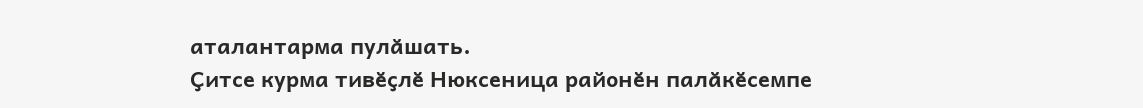аталантарма пулӑшать.
Ҫитсе курма тивӗҫлӗ Нюксеница районӗн палӑкӗсемпе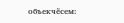объекчӗсем: